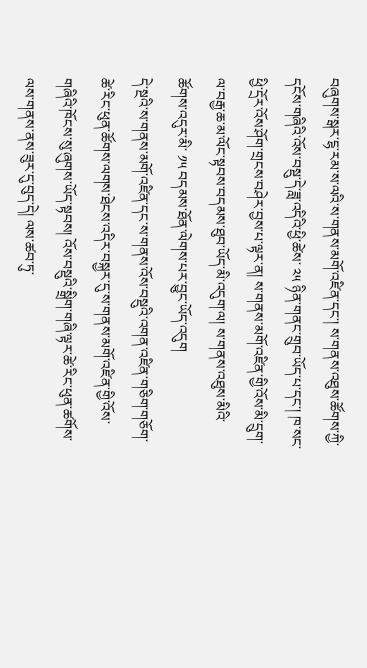བཞུགས་སྒར་ངྷ་རམ་ས་ལའི་ས་གནས་མགོ་འཛིན་དང་། ས་གནས་འཐུས་ཚོགས་ཀྱི་དངོས་གཞིའི་འོས་བསྡུ་དེ་ཟླ་འདིའི་ཕྱི་ཚེས་ ༢༥ ཉིན་གནང་གྲུབ་ཡོད་པ་དང་། ཁ་སང་ཕྱི་དྲོར་འོས་ཤོག་གྲངས་བཤེར་བྱས་པ་ལྟར་ན། ས་གནས་མགོ་འཛིན་གྱི་འོས་མི་དྲུག་ལ་བརྒྱ་ཆ་མ་ལོང་སྟབས་བདམས་ཐུབ་ཡོད་མི་འདུག་ལ། ས་གནས་འཐུས་མིའི་ཚོགས་འདུར་མི་ ༡༥ བདམས་ཐོན་ལེགས་པར་བྱུང་ཡོད་འདུག
དེ་སྔའི་ས་གནས་མགོ་འཛིན་དང་ས་གནས་འོས་བསྡུའི་འགན་འཛིན་གཅིག་གཅོག་ཚེ་རིང་ཕུན་ཚོགས་ལགས་ཐེངས་འདིར་བསྐྱར་དུ་ས་གནས་མགོ་འཛིན་གྱི་འོས་གཞིའི་ཁོངས་སུ་ཞུགས་ཡོད་སྟབས། འོས་བསྡུའི་སྒྲིག་གཞི་ལྟར་ཚེ་རིང་ཕུན་ཚགོས་ལས་གནས་ནས་ཟུར་དུ་བུད་དེ། ལས་ཚབ་ཏུ་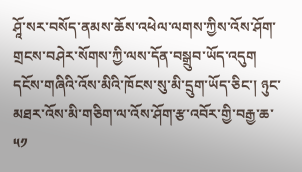ཤཱོ་སར་བསོད་ནམས་ཆོས་འཕེལ་ལགས་ཀྱིས་འོས་ཤོག་གྲངས་བཤེར་སོགས་ཀྱི་ལས་དོན་བསྒྲུབ་ཡོད་འདུག
དངོས་གཞིའི་འོས་མིའི་ཁོངས་སུ་མི་དྲུག་ཡོད་ཅིང་། ཉུང་མཐར་འོས་མི་གཅིག་ལ་འོས་ཤོག་རྩ་འབོར་གྱི་བརྒྱ་ཆ་ ༥༡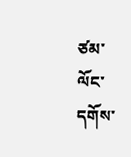ཙམ་ལོང་དགོས་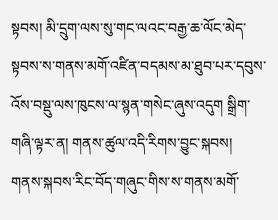སྟབས། མི་དྲུག་ལས་སུ་གང་ལའང་བརྒྱ་ཆ་ལོང་མེད་སྟབས་ས་གནས་མགོ་འཛིན་བདམས་མ་ཐུབ་པར་དབུས་འོས་བསྡུ་ལས་ཁུངས་ལ་སྙན་གསེང་ཞུས་འདུག སྒྲིག་གཞི་ལྟར་ན། གནས་ཚུལ་འདི་རིགས་བྱུང་སྐབས། གནས་སྐབས་རིང་བོད་གཞུང་གིས་ས་གནས་མགོ་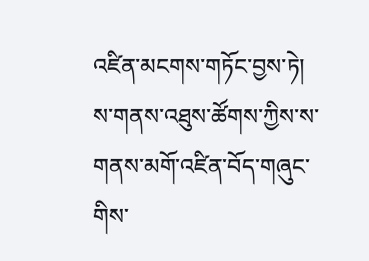འཛིན་མངགས་གཏོང་བྱས་ཏེ། ས་གནས་འཐུས་ཚོགས་ཀྱིས་ས་གནས་མགོ་འཛིན་བོད་གཞུང་གིས་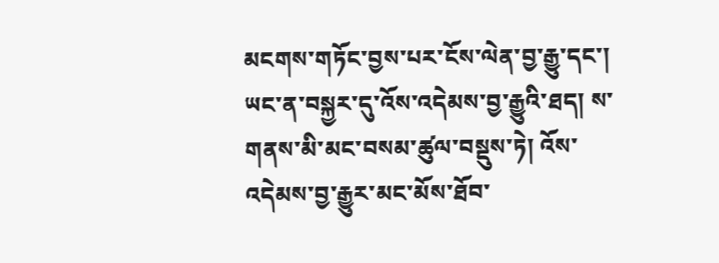མངགས་གཏོང་བྱས་པར་ངོས་ལེན་བྱ་རྒྱུ་དང་། ཡང་ན་བསྐྱར་དུ་འོས་འདེམས་བྱ་རྒྱུའི་ཐད། ས་གནས་མི་མང་བསམ་ཚུལ་བསྡུས་ཏེ། འོས་འདེམས་བྱ་རྒྱུར་མང་མོས་ཐོབ་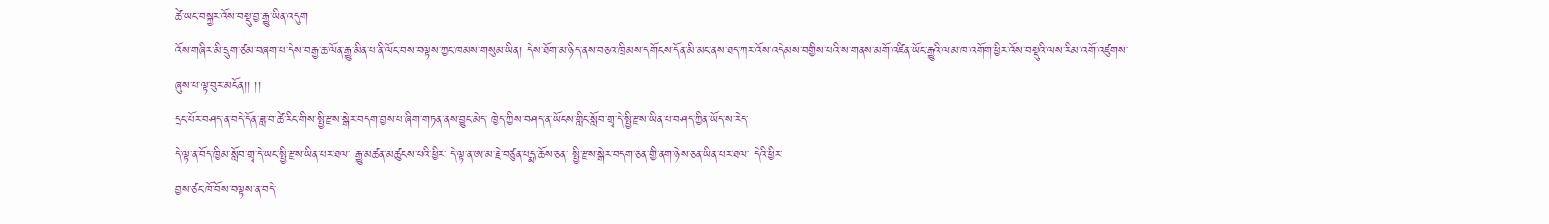ཚེ་ཡང་བསྐྱར་འོས་བསྡུ་བྱ་རྒྱུ་ཡིན་འདུག
འོས་གཞིར་མི་དྲུག་ཙམ་བཞག་པ་དེས་བརྒྱ་ཆ་ལོན་རྒྱུ་མིན་པ་ནི་ལོང་བས་བལྟས་ཀྱང་ཁམས་གསུམ་ཡིན། དེས་ཐོག་མ་ཉིད་ནས་བཅའ་ཁྲིམས་དགོངས་དོན་མི་མང་ནས་ཐད་ཀར་འོས་འདེམས་བགྱིས་པའི་ས་གནས་མགོ་འཛིན་ཡོང་རྒྱུའི་ལམ་ཁ་འགོག་ཕྱིར་འོས་བསྡུའི་ལས་རིམ་འགོ་འཛུགས་ཞུས་པ་ལྟ་བུར་མངོན།། །།
དྲང་པོར་བཤད་ན་བདེ་དོན་ཟླ་བ་ཚེ་རིང་གིས་སྤྱི་རྫས་སྒེར་བདག་བྱས་པ་ཞིག་གཏན་ནས་བྱུང་མེད་ ཁྱེད་ཀྱིས་བཤད་ན་ཡོངས་གླིང་སློབ་གྲྭ་དེ་སྤྱི་རྫས་ཡིན་པ་བཤད་ཀྱིན་ཡོད་ས་རེད་
དེ་ལྟ་ན་བོད་ཁྱིམ་སློབ་གྲྭ་དེ་ཡང་སྤྱི་རྫས་ཡིན་པར་ཐལ་ རྒྱུ་མཚན་མཚུངས་པའི་ཕྱིར་ དེ་ལྟ་ན་ཨ་མ་རྗེ་བཙུན་པདྨ་ཆོས་ཅན་ སྤྱི་རྫས་སྒེར་བདག་ཅན་གྱི་ནག་ཉེས་ཅན་ཡིན་པར་ཐལ་ དེའི་ཕྱིར་
བྱས་ཙང་ཁོ་བོས་བལྟས་ན་བདེ་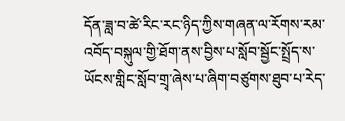དོན་ཟླ་བ་ཚེ་རིང་རང་ཉིད་ཀྱིས་གཞན་ལ་རོགས་རམ་འབོད་བསྐུལ་གྱི་ཐོག་ནས་བྱིས་པ་སློབ་སྦྱོང་སྤྲོད་ས་ཡོངས་གླིང་སློབ་གྲྭ་ཞེས་པ་ཞིག་བཙུགས་ཐུབ་པ་རེད་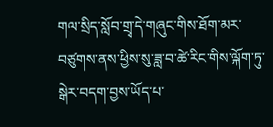གལ་སྲིད་སློབ་གྲྭ་དེ་གཞུང་གིས་ཐོག་མར་བཙུགས་ནས་ཕྱིས་སུ་ཟླ་བ་ཚེ་རིང་གིས་ལྐོག་ཏུ་སྒེར་བདག་བྱས་ཡོད་པ་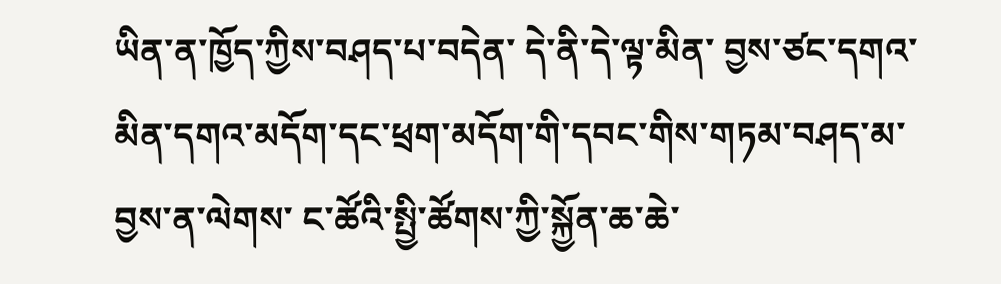ཡིན་ན་ཁྱོད་ཀྱིས་བཤད་པ་བདེན་ དེ་ནི་དེ་ལྟ་མིན་ བྱས་ཙང་དགའ་མིན་དགའ་མདོག་དང་ཕྲག་མདོག་གི་དབང་གིས་གཏམ་བཤད་མ་བྱས་ན་ལེགས་ ང་ཚོའི་སྤྱི་ཚོགས་ཀྱི་སྐྱོན་ཆ་ཆེ་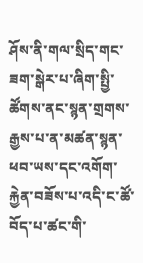ཤོས་ནི་གལ་སྲིད་གང་ཟག་སྒེར་པ་ཞིག་སྤྱི་ཚོགས་ནང་སྙན་གྲགས་རྒྱས་པ་ན་མཚན་སྙན་ཕབ་ཡས་དང་འགོག་རྐྱེན་བཟོས་པ་འདི་ང་ཚོ་བོད་པ་ཚང་གི་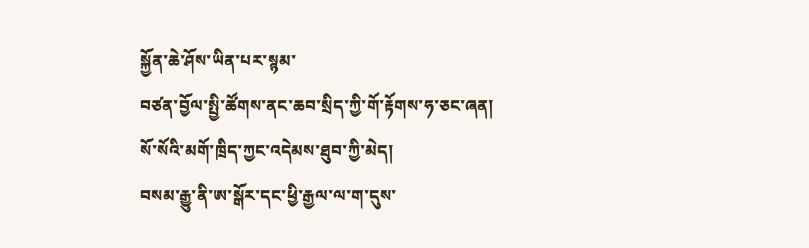སྐྱོན་ཆེ་ཤོས་ཡིན་པར་སྙམ་
བཙན་བྱོལ་སྤྱི་ཚོགས་ནང་ཆབ་སྲིད་ཀྱི་གོ་རྟོགས་ཧ་ཅང་ཞན།
སོ་སོའི་མགོ་ཁྲིད་ཀྱང་འདེམས་ཐུབ་ཀྱི་མེད།
བསམ་རྒྱུ་ནི་ཨ་སྒོར་དང་ཕྱི་རྒྱལ་ལ་ག་དུས་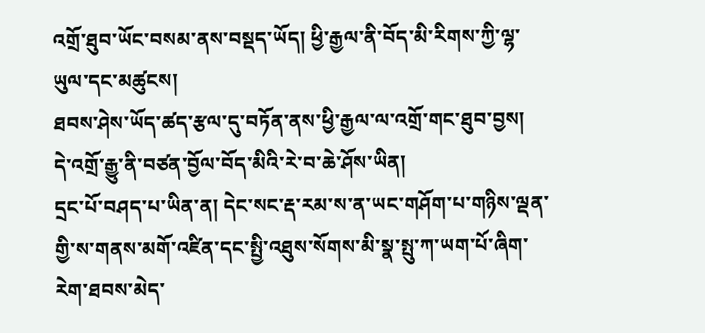འགྲོ་ཐུབ་ཡོང་བསམ་ནས་བསྡད་ཡོད། ཕྱི་རྒྱལ་ནི་བོད་མི་རིགས་ཀྱི་ལྷ་ཡུལ་དང་མཚུངས།
ཐབས་ཤེས་ཡོད་ཚད་རྩལ་དུ་བཏོན་ནས་ཕྱི་རྒྱལ་ལ་འགྲོ་གང་ཐུབ་བྱས།
དེ་འགྲོ་རྒྱུ་ནི་བཙན་བྱོལ་བོད་མིའི་རེ་བ་ཆེ་ཤོས་ཡིན།
དྲང་པོ་བཤད་པ་ཡིན་ན། དེང་སང་རྡ་རམ་ས་ན་ཡང་གཤོག་པ་གཉིས་ལྡན་གྱི་ས་གནས་མགོ་འཛིན་དང་སྤྱི་འཐུས་སོགས་མི་སྣ་སྤུ་ཀ་ཡག་པོ་ཞིག་རེག་ཐབས་མེད་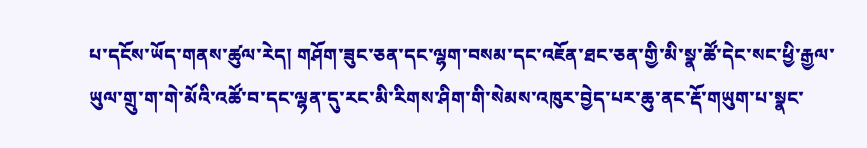པ་དངོས་ཡོད་གནས་ཚུལ་རེད། གཤོག་ཟུང་ཅན་དང་ལྷག་བསམ་དང་འཇོན་ཐང་ཅན་གྱི་མི་སྣ་ཚོ་དེང་སང་ཕྱི་རྒྱལ་ཡུལ་གྲུ་ག་གེ་མོའི་འཚོ་བ་དང་ལྷན་དུ་རང་མི་རིགས་ཤིག་གི་སེམས་འཁུར་བྱེད་པར་ཆུ་ནང་རྡོ་གཡུག་པ་སྣང་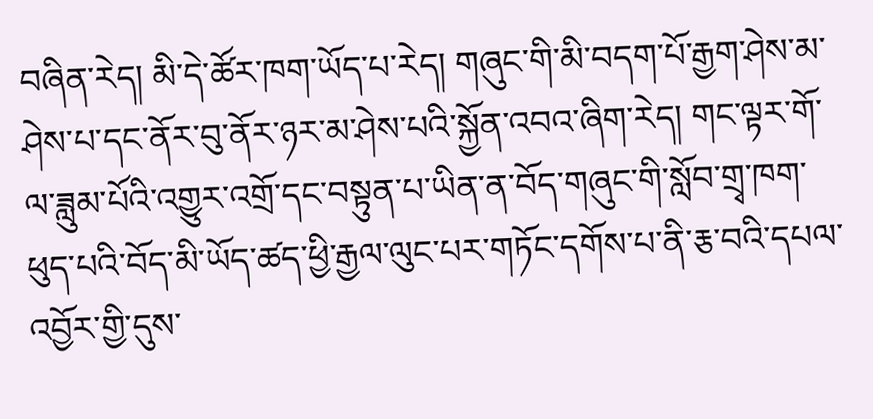བཞིན་རེད། མི་དེ་ཚོར་ཁག་ཡོད་པ་རེད། གཞུང་གི་མི་བདག་པོ་རྒྱག་ཤེས་མ་ཤེས་པ་དང་ནོར་བུ་ནོར་ཉར་མ་ཤེས་པའི་སྐྱོན་འབའ་ཞིག་རེད། གང་ལྟར་གོ་ལ་ཟླུམ་པོའི་འགྱུར་འགྲོ་དང་བསྟུན་པ་ཡིན་ན་བོད་གཞུང་གི་སློབ་གྲྭ་ཁག་ཕུད་པའི་བོད་མི་ཡོད་ཚད་ཕྱི་རྒྱལ་ལུང་པར་གཏོང་དགོས་པ་ནི་རྕ་བའི་དཔལ་འབྱོར་གྱི་དུས་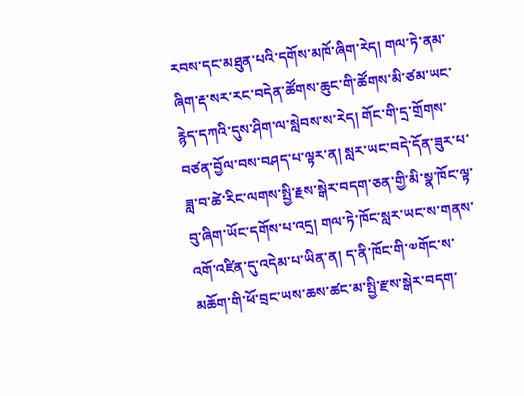རབས་དང་མཐུན་པའི་དགོས་མཁོ་ཞིག་རེད། གལ་ཏེ་ནམ་ཞིག་རྡ་སར་རང་བདེན་ཚོགས་ཆུང་གི་ཚོགས་མི་ཙམ་ཡང་རྙེད་དཀའི་དུས་ཤིག་ལ་སླེབས་ས་རེད། གོང་གི་དྲ་གྲོགས་བཙན་བྱོལ་བས་བཤད་པ་ལྟར་ན། སླར་ཡང་བདེ་དོན་ཟུར་པ་ཟླ་བ་ཚེ་རིང་ལགས་སྤྱི་རྗས་སྒེར་བདག་ཅན་གྱི་མི་སྣ་ཁོང་ལྟ་བུ་ཞིག་ཡོང་དགོས་པ་འདྲ། གལ་ཏེ་ཁོང་སླར་ཡང་ས་གནས་འགོ་འཛིན་དུ་འདེམ་པ་ཡིན་ན། ད་ནི་ཁོང་གི་༧གོང་ས་མཆོག་གི་ཕོ་བྲང་ཡས་ཆས་ཚང་མ་སྤྱི་རྫས་སྒེར་བདག་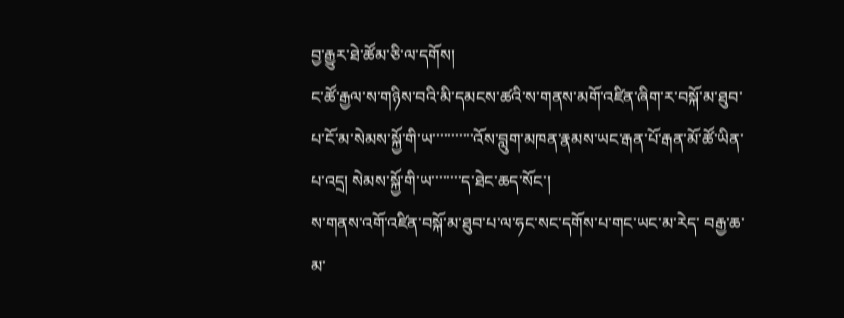བྱ་རྒྱུར་ཐེ་ཚོམ་ཅི་ལ་དགོས།
ང་ཚོ་རྒྱལ་ས་གཉིས་བའི་མི་དམངས་ཚའི་ས་གནས་མགོ་འཛིན་ཞིག་ར་བསྐོ་མ་ཐུབ་པ་ངོ་མ་སེམས་སྐྱོ་གི་ཡ་་་་་་་་་་་འོས་བླུག་མཁན་རྣམས་ཡང་རྒན་པོ་རྒན་མོ་ཚོ་ཡིན་པ་འདྲ། སེམས་སྐྱོ་གི་ཡ་་་་་་་་ད་ཐེང་ཆད་སོང་།
ས་གནས་འགོ་འཛིན་བསྐོ་མ་ཐུབ་པ་ལ་ཧང་སང་དགོས་པ་གང་ཡང་མ་རེད་ བརྒྱ་ཆ་མ་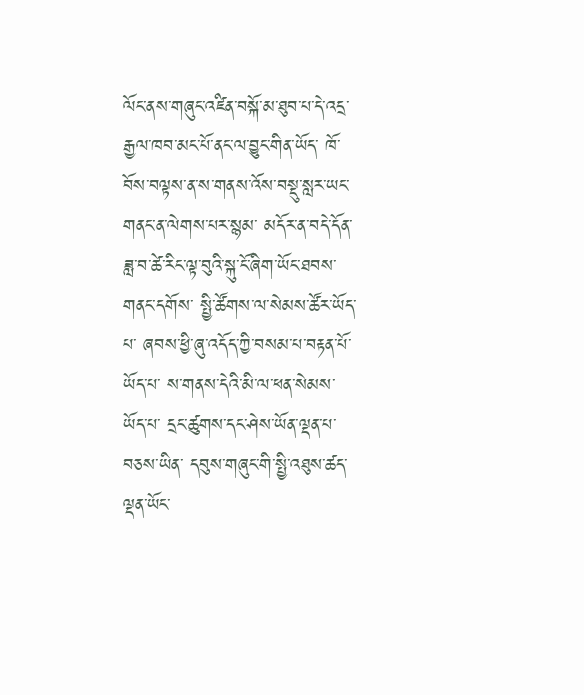ལོང་ནས་གཞུང་འཛིན་བསྐོ་མ་ཐུབ་པ་དེ་འདྲ་རྒྱལ་ཁབ་མང་པོ་ནང་ལ་བྱུང་གིན་ཡོད་ ཁོ་བོས་བལྟས་ན་ས་གནས་འོས་བསྡུ་སླར་ཡང་གནང་ན་ལེགས་པར་སྙམ་ མདོར་ན་བདེ་དོན་ཟླ་བ་ཚེ་རིང་ལྟ་བུའི་སྐུ་ངོ་ཞིག་ཡོང་ཐབས་གནང་དགོས་ སྤྱི་ཚོགས་ལ་སེམས་ཚོར་ཡོད་པ་ ཞབས་ཕྱི་ཞུ་འདོད་ཀྱི་བསམ་པ་བརྟན་པོ་ཡོད་པ་ ས་གནས་དེའི་མི་ལ་ཕན་སེམས་ཡོད་པ་ དྲང་ཚུགས་དང་ཤེས་ཡོན་ལྡན་པ་བཅས་ཡིན་ དབུས་གཞུང་གི་སྤྱི་འཐུས་ཚད་ལྡན་ཡོང་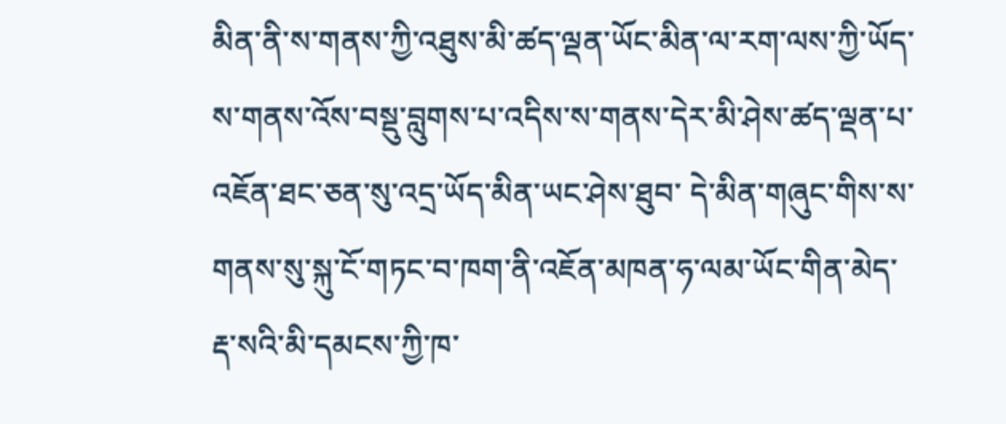མིན་ནི་ས་གནས་ཀྱི་འཐུས་མི་ཚད་ལྡན་ཡོང་མིན་ལ་རག་ལས་ཀྱི་ཡོད་ ས་གནས་འོས་བསྡུ་བླུགས་པ་འདིས་ས་གནས་དེར་མི་ཤེས་ཚད་ལྡན་པ་འཇོན་ཐང་ཅན་སུ་འདྲ་ཡོད་མིན་ཡང་ཤེས་ཐུབ་ དེ་མིན་གཞུང་གིས་ས་གནས་སུ་སྐུ་ངོ་གཏང་བ་ཁག་ནི་འཇོན་མཁན་ཧ་ལམ་ཡོང་གིན་མེད་
རྡ་སའི་མི་དམངས་ཀྱི་ཁ་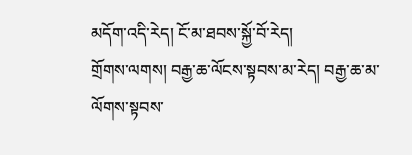མདོག་འདི་རེད། ངོ་མ་ཐབས་སྐྱོ་བོ་རེད།
གྲོགས་ལགས། བརྒྱ་ཆ་ལོངས་སྟབས་མ་རེད། བརྒྱ་ཆ་མ་ལོགས་སྟབས་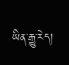ཡིན་རྒྱུ་རེད།